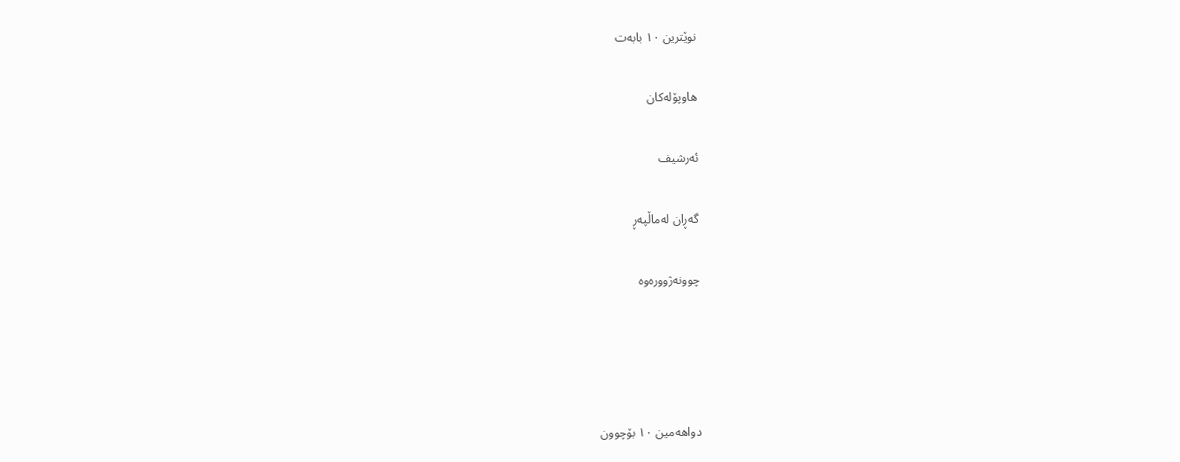نوێترین ١٠ بابەت

هاوپۆلەکان

ئەرشیف

گەڕان لەماڵپەڕ

چوونه‌ژووره‌وه‌




دواهەمین ١٠ بۆچوون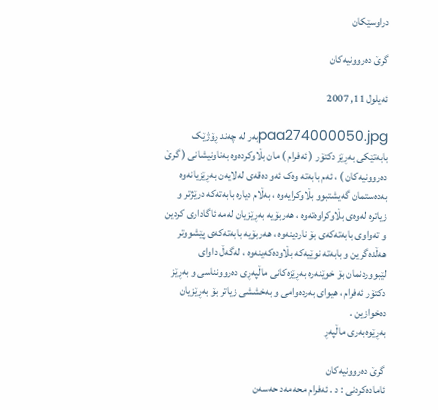دراوسێکان

گرێ ده‌روونیه‌کان

ئه‌یلول 11, 2007

paa274000050.jpgبەر لە چەند ڕۆژێک بابەتێکی بەڕێز دکتۆر ( ئەفرام ) مان بڵاوکردەوە بەناونیشانی ( گرێ دەروونیەکان ) ، ئەم بابەتە وەک ئەو دەقەی لەلایەن بەڕێزیانەوە بەدەستمان گەیشتبوو بڵاوکرایەوە ، بەڵام دیارە بابەتەکە درێژتر و زیاترە لەوەی بڵاوکراوەتەوە ، هەربۆیە بەڕێزیان لەمە ئاگاداری کردین و تەواوی بابەتەکەی بۆ ناردینەوە ، هەربۆیە بابەتەکەی پێشووتر هەڵدەگرین و بابەتە نوێیەکە بڵاودەکەینەوە ، لەگەڵ داوای لێبووردنمان بۆ خوێنەرە بەڕێزەکانی ماڵپەڕی دەروونناسی و بەڕێز دکتۆر ئەفرام ، هیوای بەردەوامی و بەخششی زیاتر بۆ بەڕێزیان دەخوازین .
بەڕێوەبەری ماڵپەڕ

گرێ دەروونیەکان
ئامادەکردنی : د . ئەفرام محەمەد حەسەن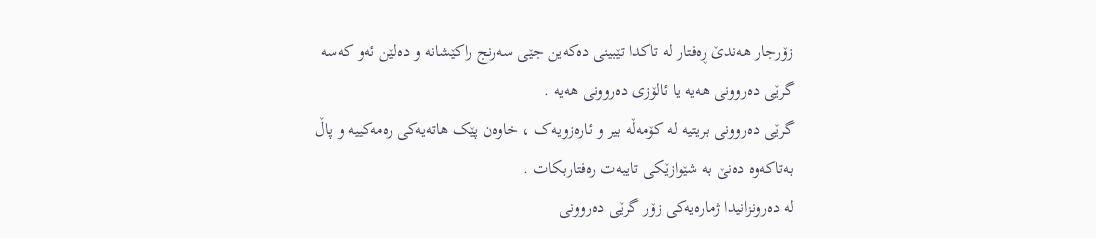زۆرجار هەندێ ڕەفتار لە تاکدا تێبینی دەکەین جێی سەرنج راکێشانە و دەلێن ئەو کەسە گرێی دەروونی هەیە یا ئالۆزی دەروونی هەیە .
گرێی دەروونی بریتیە لە کۆمەڵە بیر و ئارەزویەک ، خاوەن پێک هاتەیەکی رەمەکییە و پاڵ بەتاکەوە دەنێ بە شێوازێکی تایبەت رەفتاربکات .
لە دەرونزانیدا ژمارەیەکی زۆر گرێی دەروونی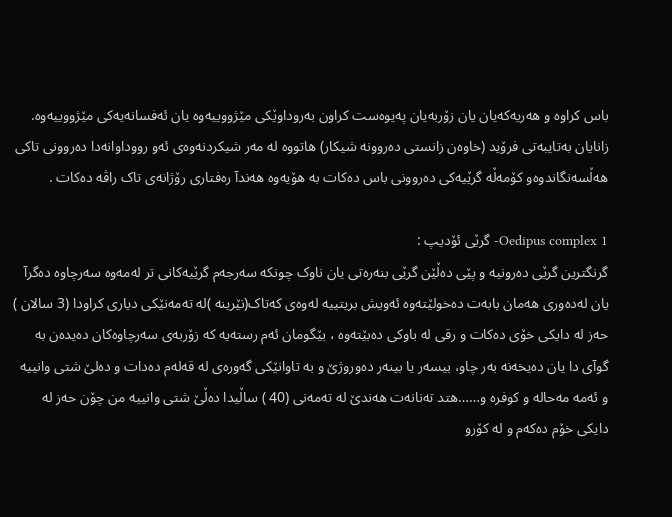باس کراوە و هەریەکەیان یان زۆربەیان پەیوەست کراون بەروداوێکی مێژووییەوە یان ئەفسانەیەکی مێژووییەوە. زانایان بەتایبەتی فرۆید (خاوەن زانستی دەروونە شیکار) هاتووە لە مەر شیکردنەوەی ئەو رووداوانەدا دەروونی تاکی هەڵسەنگاندوەو کۆمەڵە گرێیەکی دەروونی باس دەکات بە هۆیەوە هەندآ رەفتاری رۆژانەی تاک راڤە دەکات .

Oedipus complex 1- گرێی ئۆدیپ :
گرنگترین گرێی دەرونیە و پێی دەڵێن گرێی بنەرەتی یان ناوک چونکە سەرجەم گرێیەکانی تر لەمەوە سەرچاوە دەگرآ یان لەدەوری هەمان بابەت دەخولێتەوە ئەویش بریتییە لەوەی کەتاک(نێرینە )لە تەمەنێکی دیاری کراودا (3 سالان ) حەز لە دایکی خۆی دەکات و رقی لە باوکی دەبێتەوە ، بێگومان ئەم رستەیە کە زۆربەی سەرچاوەکان دەیدەن بە گوآی دا یان دەیخەنە بەر چاو، بیسەر یا بینەر دەوروژێ و بە تاوانێکی گەورەی لە قەلەم دەدات و دەلێ شتی وانییە و ئەمە مەحالە و کوفرە و……هتد تەنانەت هەندێ لە تەمەنی (40 ) ساڵیدا دەڵێ شتی وانییە من چۆن حەز لە دایکی خۆم دەکەم و لە کۆرو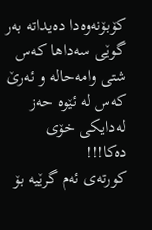کۆبۆنەوەدا دەیداتە بەر گوێی سەداها کەس شتی وامەحالە و ئەرێ کەس لە ئێوە حەز لەدایکی خۆی دەکا!!!
کورتەی ئەم گرێیە بۆ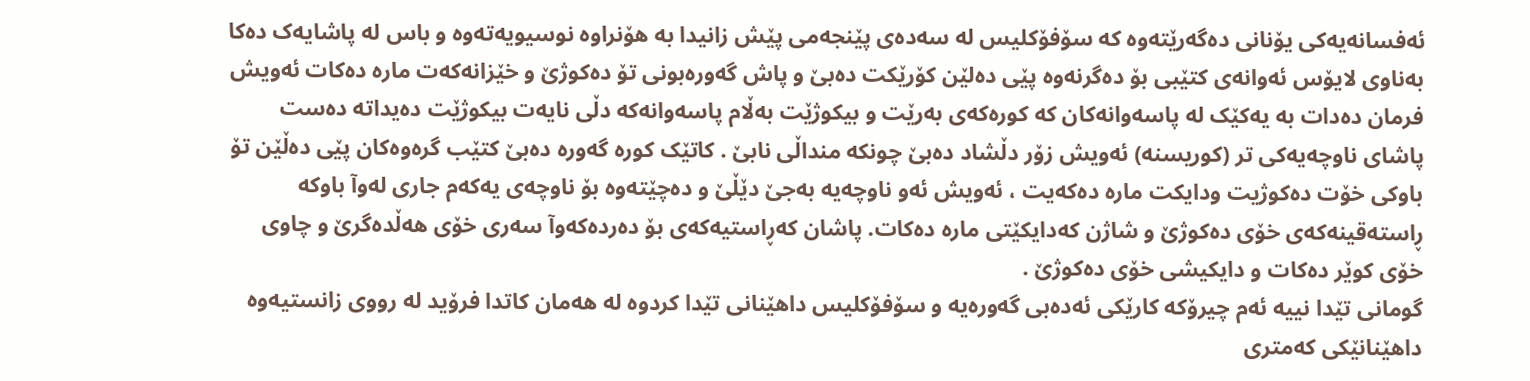ئەفسانەیەکی یۆنانی دەگەرێتەوە کە سۆفۆکلیس لە سەدەی پێنجەمی پێش زانیدا بە هۆنراوە نوسیویەتەوە و باس لە پاشایەک دەکا بەناوی لایۆس ئەوانەی کتێبی بۆ دەگرنەوە پێی دەلێن کۆرێکت دەبێ و پاش گەورەبونی تۆ دەکوژێ و خێزانەکەت مارە دەکات ئەویش فرمان دەدات بە یەکێک لە پاسەوانەکان کە کورەکەی بەرێت و بیکوژێت بەڵام پاسەوانەکە دڵی نایەت بیکوژێت دەیداتە دەست پاشای ناوچەیەکی تر (کوریسنە) ئەویش زۆر دڵشاد دەبێ چونکە منداڵی نابێ . کاتێک کورە گەورە دەبێ کتێب گرەوەکان پێی دەڵێن تۆ باوکی خۆت دەکوژیت ودایکت مارە دەکەیت ، ئەویش ئەو ناوچەیە بەجێ دێڵێ و دەچێتەوە بۆ ناوچەی یەکەم جاری لەوآ باوکە ڕاستەقینەکەی خۆی دەکوژێ و شاژن کەدایکێتی مارە دەکات. پاشان کەڕاستیەکەی بۆ دەردەکەوآ سەری خۆی هەڵدەگرێ و چاوی خۆی کوێر دەکات و دایکیشی خۆی دەکوژێ .
گومانی تێدا نییە ئەم چیرۆکە کارێکی ئەدەبی گەورەیە و سۆفۆکلیس داهێنانی تێدا کردوە لە هەمان کاتدا فرۆید لە رووی زانستیەوە داهێنانێکی کەمتری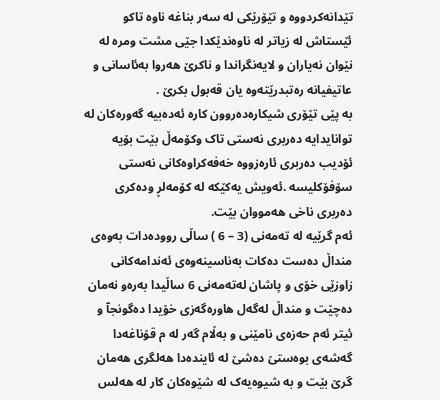تێدانەکردووە و تێۆرێکی لە سەر بناغە ناوە تاکو ئێستاش لە زیاتر لە ناوەندێکدا جێی مشت ومرە لە نێوان نەیاران و لایەنگراندا و ناکرێ هەروا بەئاسانی و عاتیفیانە رەتبدرێتەوە یان قەبول بکرێ .
بە پێی تێۆری شیکارەدەروون کارە ئەدەبیە گەورەکان لە توانایدایە دەربرى نەستی تاک وکۆمەڵ بێت بۆیە ئۆدیب دەربری ئارەزووە خەفەکراوەکانی نەستی سۆفۆکلیسە .ئەویش یەکێکە لە کۆمەلڕ ودەکرى دەربری ناخی هەمووان بێت.
ئەم گرێیە لە تەمەنی (3 – 6 ) ساڵی روودەدات بەوەی منداڵ دەست دەکات بەناسینەوەی ئەندامەکانی زاوزێی خۆی و پاشان لەتەمەنی 6 ساڵیدا بەرەو نەمان دەچێت و منداڵ لەگەل هاورەگەزی خۆیدا دەگونجآ و ئیتر ئەم حەزەی نامێنى و بەڵام گەر لە م قۆناغەدا گەشەی بوەستێ دەشێ لە ئایندەدا هەلگری هەمان گرێ بێت و بە شیوەیەک لە شێوەکان کار لە هەلس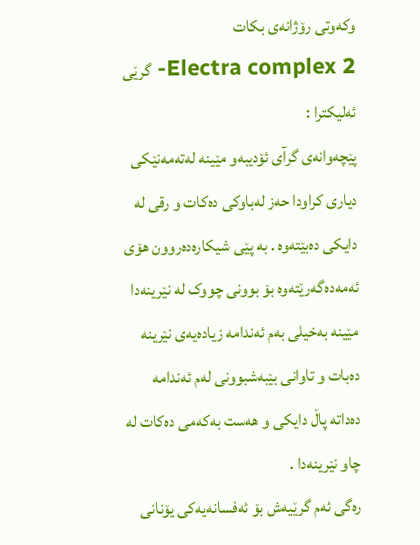وکەوتی رۆژانەی بکات
Electra complex 2- گرێی ئەلیکترا :
پێچەوانەی گرآی ئۆدیبەو مێینە لەتەمەنێکی دیاری کراودا حەز لەباوکی دەکات و رقی لە دایکی دەبێتەوە . بە پێی شیکارەدەروون هۆی ئەمەدەگەرێتەوە بۆ بوونی چووک لە نێرینەدا مێینە بەخیلی بەم ئەندامە زیادەیەی نێرینە دەبات و تاوانی بێبەشبوونی لەم ئەندامە دەداتە پاڵ دایکی و هەست بەکەمی دەکات لە چاو نێرینەدا .
رەگی ئەم گرێیەش بۆ ئەفسانەیەکی یۆنانی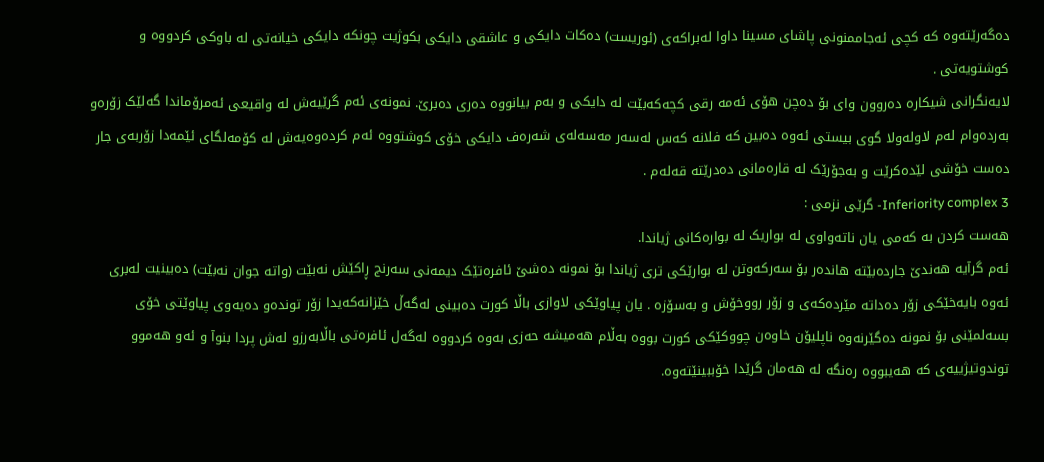دەگەرێتەوە کە کچی ئەجاممنونی پاشای مسینا داوا لەبراکەی (ئوریست) دەکات دایکی و عاشقی دایکى بکوژیت چونکە دایکی خیانەتی لە باوکی کردووە و کوشتویەتی .
لایەنگرانی شیکارە دەروون وای بۆ دەچن هۆی ئەمە رقی کچەکەبێت لە دایکی و بەم بیانووە دەری دەبرێ. نمونەی ئەم گرێیەش لە واقیعى ئەمرۆماندا گەلێک زۆرەو بەردەوام لەم لاولەولا گوى بیستی ئەوە دەبین کە فلانە کەس لەسەر مەسەلەی شەرەف دایکی خۆی کوشتووە ئەم کردەوەیەش لە کۆمەلگای ئێمەدا زۆربەی جار دەست خۆشی لێدەکرێت و بەجۆرێک لە قارەمانی دەدرێتە قەلەم .
Inferiority complex 3- گرێی نزمی :
هەست کردن بە کەمی یان ناتەواوی لە بواریک لە بوارەکانی ژیاندا.
ئەم گرآیە هەندێ جاردەبێتە هاندەر بۆ سەرکەوتن لە بوارێکی تری ژیاندا بۆ نمونە دەشێ ئافرەتێک دیمەنی سەرنج ڕاکێش نەبێت (واتە جوان نەبێت) دەبینیت لەبری ئەوە بایەخێکی زۆر دەداتە مێردەکەی و زۆر رووخۆش و بەسۆزە . یان پیاوێکی لاوازی باڵا کورت دەبینی لەگەڵ خێزانەکەیدا زۆر توندەو دەیەوى پیاوێتی خۆی بسەلمێنی بۆ نمونە دەگێرنەوە ناپلیۆن خاوەن چووکێکی کورت بووە بەڵام هەمیشە حەزی بەوە کردووە لەگەل ئافرەتی باڵابەرزو لەش پردا بنوآ و ئەو هەموو توندوتیژییەی کە هەیبووە رەنگە لە هەمان گرێدا خۆببینێتەوە.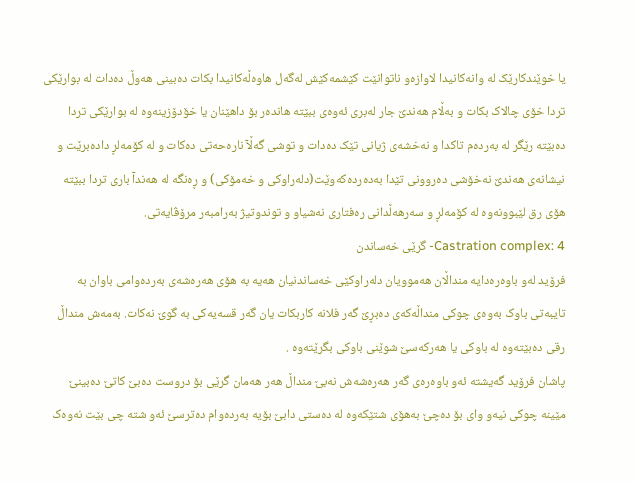یا خوێندکارێک لە وانەکانیدا لاوازەو ناتوانێت کێشمەکێش لەگەل هاوەڵەکانیدا بکات دەبینی هەوڵ دەدات لە بوارێکی تردا خۆی چالاک بکات و بەڵام هەندێ جار لەبری ئەوەی ببێتە هاندەر بۆ داهێنان یا خۆدۆزینەوە لە بوارێکی تردا دەبێتە رێگر لە بەردەم تاکدا و نەخشەی ژیانی تێک دەدات و توشی گەڵآ نارەحەتی دەکات و لە کۆمەلڕ دادەبرێت و نیشانەی هەندێ نەخۆشی دەروونی تێدا بەدەردەکەوێت(دلەراوکى و خەمۆکی) و ڕەنگە لە هەندآ باری تردا ببێتە هۆی رق لێبوونەوە لە کۆمەلڕ و سەرهەڵدانی رەفتاری نەشیاو و توندوتیژ بەرامبەر مرۆڤایەتی.
Castration complex: 4- گرێی خەساندن
فرۆید لەو باوەرەدایە منداڵان هەموویان دلەراوکێی خەساندنیان هەیە بە هۆی هەرەشەی بەردەوامی باوان بە تایبەتی باوک بەوەی چوکی منداڵەکەی دەبڕێ گەر فلانە کاربکات یان گەر قسەیەکی بە گوێ نەکات. بەمەش منداڵ رقی دەبێتەوە لە باوکی یا هەرکەسێ شوێنی باوکی بگرێتەوە .
پاشان فرۆید گەیشتە ئەو باوەرەی گەر هەرەشەش نەبێ منداڵ هەر هەمان گرێی بۆ دروست دەبێ کاتێ دەبینێ مێینە چوکی نیەو وای بۆ دەچێ بەهۆی شتێکەوە لە دەستی دابێ بۆیە بەردەوام دەترسێ ئەو شتە چی بێت نەوەک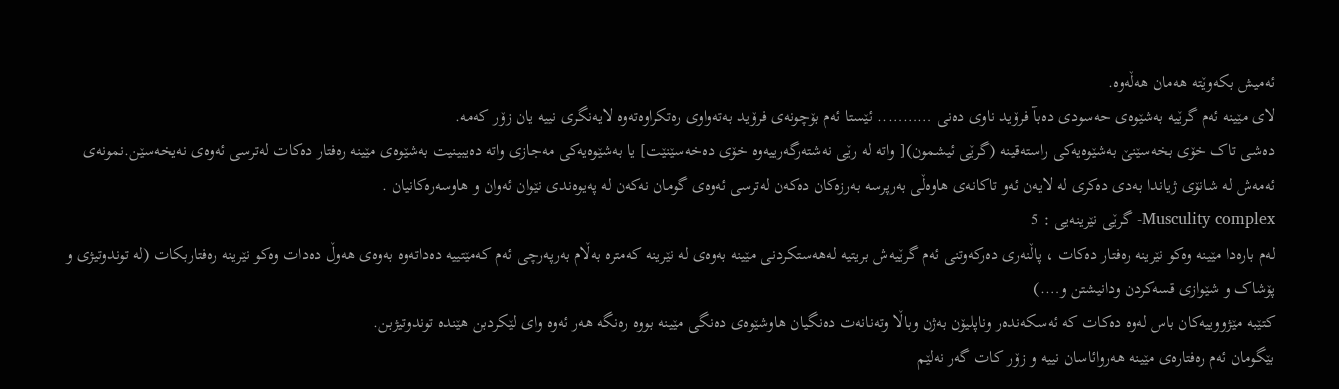ئەمیش بکەوێتە هەمان هەڵەوە.
لای مێینە ئەم گرێیە بەشێوەی حەسودی دەبآ فرۆید ناوی دەنى ……….. ئێستا ئەم بۆچونەی فرۆید بەتەواوی رەتکراوەتەوە لایەنگری نییە یان زۆر کەمە.
دەشى تاک خۆی بخەسێنێ بەشێوەیەکی راستەقینە (گرێی ئیشمون)[ واتە لە رێی نەشتەرگەرییەوە خۆی دەخەسێنێت] یا بەشێوەیەکی مەجازی واتە دەیبینیت بەشێوەی مێینە رەفتار دەکات لەترسی ئەوەی نەیخەسێن.نمونەی ئەمەش لە شانۆی ژیاندا بەدی دەکری لە لایەن ئەو تاکانەی هاوەڵی بەرپرسە بەرزەکان دەکەن لەترسی ئەوەی گومان نەکەن لە پەیوەندی نێوان ئەوان و هاوسەرەکانیان .
Musculity complex- گرێى نێرینەیی : 5
لەم بارەدا مێینە وەکو نێرینە رەفتار دەکات ، پاڵنەری دەرکەوتنی ئەم گرێیەش بریتیە لەهەستکردنی مێینە بەوەی لە نێرینە کەمترە بەڵام بەرپەرچی ئەم کەمێتییە دەداتەوە بەوەی هەوڵ دەدات وەکو نێرینە رەفتاربکات (لە توندوتیژی و پۆشاک و شێوازی قسەکردن ودانیشتن و….)
کتێبە مێژووییەکان باس لەوە دەکات کە ئەسکەندەر وناپلیۆن بەژن وباڵا وتەنانەت دەنگیان هاوشێوەی دەنگی مێینە بووە رەنگە هەر ئەوە وای لێکردبن هێندە توندوتیژبن.
بێگومان ئەم رەفتارەی مێینە هەروائاسان نییە و زۆر کات گەر نەلێم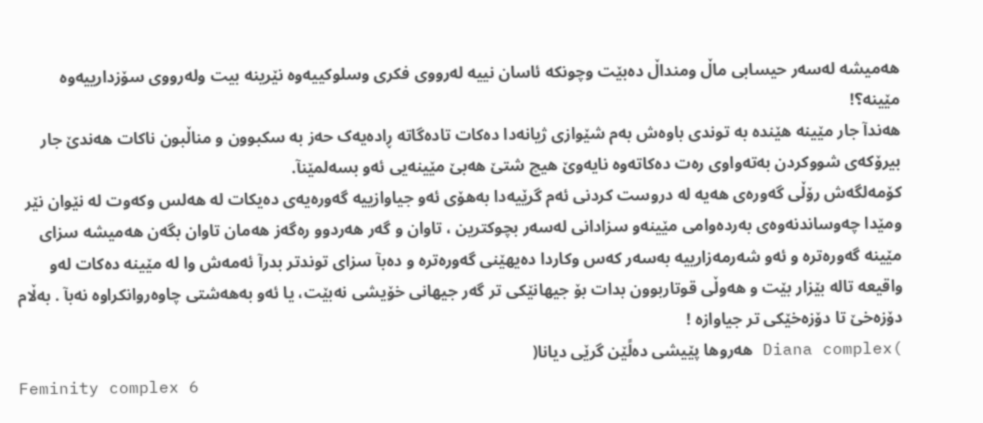هەمیشە لەسەر حیسابی ماڵ ومنداڵ دەبێت وچونکە ئاسان نییە لەرووی فکری وسلوکییەوە نێرینە بیت ولەرووی سۆزدارییەوە مێینە؟!
هەندآ جار مێینە هێندە بە توندی باوەش بەم شێوازی ژیانەدا دەکات تادەگاتە ڕادەیەک حەز بە سکبوون و مناڵبون ناکات هەندێ جار بیرۆکەی شووکردن بەتەواوی رەت دەکاتەوە نایەوێ هیچ شتێ هەبێ مێینەیی ئەو بسەلمێنآ.
کۆمەلگەش رۆڵی گەورەی هەیە لە دروست کردنی ئەم گرێیەدا بەهۆی ئەو جیاوازییە گەورەیەی دەیکات لە هەلس وکەوت لە نێوان نێر ومێدا چەوساندنەوەی بەردەوامی مێینەو سزادانی لەسەر بچوکترین ، تاوان و گەر هەردوو رەگەز هەمان تاوان بگەن هەمیشە سزای مێینە گەورەترە و ئەو شەرمەزارییە بەسەر کەس وکاردا دەیهێنى گەورەترە و دەبآ سزای توندتر بدرآ ئەمەش وا لە مێینە دەکات لەو واقیعە تالە بێزار بێت و هەوڵی قوتاربوون بدات بۆ جیهانێکی تر گەر جیهانی خۆیشی نەبێت، یا ئەو بەهەشتی چاوەروانکراوە نەبآ . بەڵام دۆزەخێ تا دۆزەخێکی تر جیاوازە !
)Diana complex هەروها پێیشى دەلًێن گرێی دیانا(
Feminity complex 6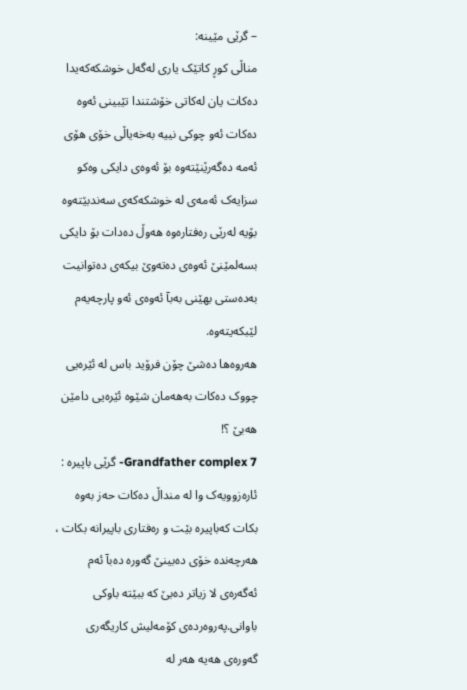– گرێی مێینە:
مناڵی کوڕ کاتێک یاری لەگەل خوشکەکەیدا دەکات یان لەکاتی خۆشتندا تێبینی ئەوە دەکات ئەو چوکی نییە بەخەیاڵی خۆی هۆی ئەمە دەگەرێنێتەوە بۆ ئەوەی دایکی وەکو سزایەک ئەمەی لە خوشکەکەی سەندبێتەوە بۆیە لەرێی رەفتارەوە هەوڵ دەدات بۆ دایکی بسەلمێنێ ئەوەی دەتەوێ بیکەی دەتوانیت بەدەستی بهێنی بەبآ ئەوەی ئەو پارچەیەم لێبکەیتەوە.
هەروەها دەشێ چۆن فرۆید باس لە ئێرەیی چووک دەکات بەهەمان شێوە ئێرەیی دامێن هەبێ ؟!
Grandfather complex 7- گرێی باپیرە :
ئارەزوویەک وا لە منداڵ دەکات حەز بەوە بکات کەباپیرە بێت و رەفتاری باپیرانە بکات ، هەرچەندە خۆی دەبینێ گەورە دەبآ ئەم ئەگەرەی لا زیاتر دەبێ کە ببێتە باوکی باوانی.پەروەردەی کۆمەلیش کاریگەری گەورەی هەیە هەر لە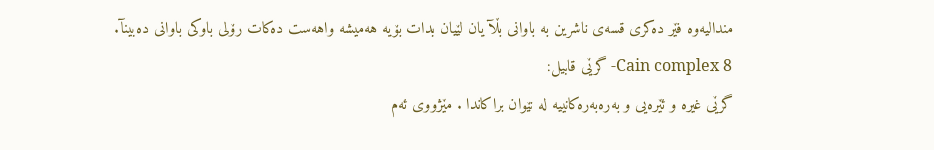مندالیەوە فێر دەکرى قسەی ناشرین بە باوانی بڵآ یان لێیان بدات بۆیە هەمیشە واهەست دەکات رۆلی باوکی باوانی دەبینآ.
Cain complex 8- گرێی قابیل:
گرێی غیرە و ئێرەیی و بەرەبەرەکانییە لە نێوان براکاندا . مێژووی ئەم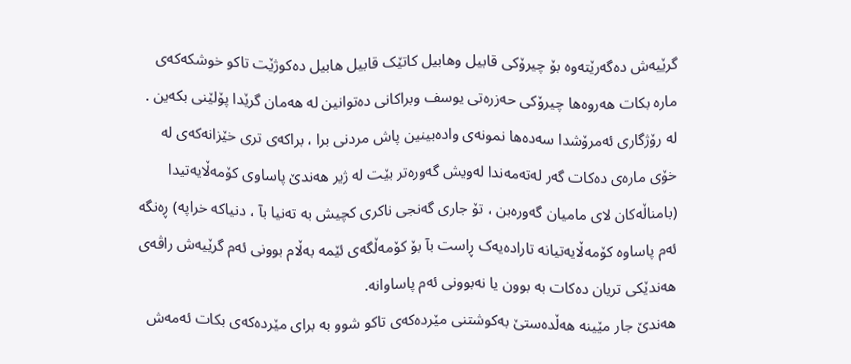گرێیەش دەگەرێتەوە بۆ چیرۆکی قابیل وهابیل کاتێک قابیل هابیل دەکوژێت تاکو خوشکەکەی مارە بکات هەروەها چیرۆکی حەزرەتی یوسف وبراکانی دەتوانین لە هەمان گرێدا پۆلێنی بکەین .
لە رۆژگاری ئەمرۆشدا سەدەها نمونەی وادەبینین پاش مردنی برا ، براکەی تری خێزانەکەی لە خۆی مارەی دەکات گەر لەتەمەندا لەویش گەورەتر بێت لە ژیر هەندێ پاساوی کۆمەڵایەتیدا (بامناڵەکان لاى مامیان گەورەبن ، تۆ جاری گەنجی ناکری کچیش بە تەنیا بآ ، دنیاکە خراپە) ڕەنگە ئەم پاساوە کۆمەڵایەتیانە تارادەیەک ڕاست بآ بۆ کۆمەڵگەی ئێمە بەڵام بوونی ئەم گرێیەش راڤەی هەندێکی تریان دەکات بە بوون یا نەبوونی ئەم پاساوانە.
هەندێ جار مێینە هەڵدەستێ بەکوشتنی مێردەکەی تاکو شوو بە برای مێردەکەی بکات ئەمەش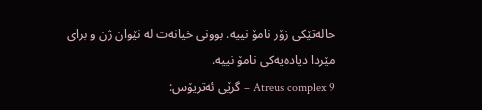حالەتێکی زۆر نامۆ نییە. بوونی خیانەت لە نێوان ژن و برای مێردا دیادەیەکی نامۆ نییە.
Atreus complex 9 – گرێی ئەتریۆس: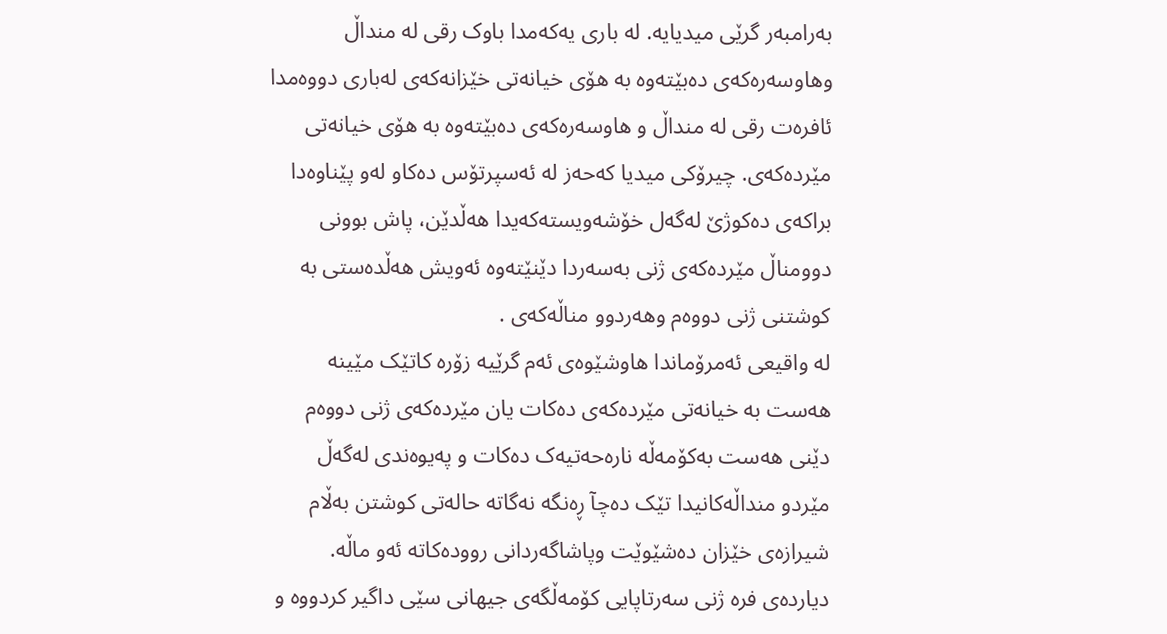بەرامبەر گرێی میدیایە. لە باری یەکەمدا باوک رقی لە منداڵ وهاوسەرەکەی دەبێتەوە بە هۆی خیانەتی خێزانەکەی لەباری دووەمدا ئافرەت رقی لە منداڵ و هاوسەرەکەی دەبێتەوە بە هۆی خیانەتی مێردەکەی. چیرۆکی میدیا کەحەز لە ئەسپرتۆس دەکاو لەو پێناوەدا براکەی دەکوژێ لەگەل خۆشەویستەکەیدا هەڵدێن، پاش بوونی دوومناڵ مێردەکەی ژنی بەسەردا دێنێتەوە ئەویش هەڵدەستى بە کوشتنی ژنی دووەم وهەردوو مناڵەکەی .
لە واقیعی ئەمرۆماندا هاوشێوەى ئەم گرێیە زۆرە کاتێک مێینە هەست بە خیانەتی مێردەکەی دەکات یان مێردەکەی ژنی دووەم دێنی هەست بەکۆمەڵە نارەحەتیەک دەکات و پەیوەندی لەگەڵ مێردو منداڵەکانیدا تێک دەچآ ڕەنگە نەگاتە حالەتی کوشتن بەڵام شیرازەی خێزان دەشێوێت وپاشاگەردانی روودەکاتە ئەو ماڵە. دیاردەی فرە ژنی سەرتاپایی کۆمەڵگەی جیهانی سێى داگیر کردووە و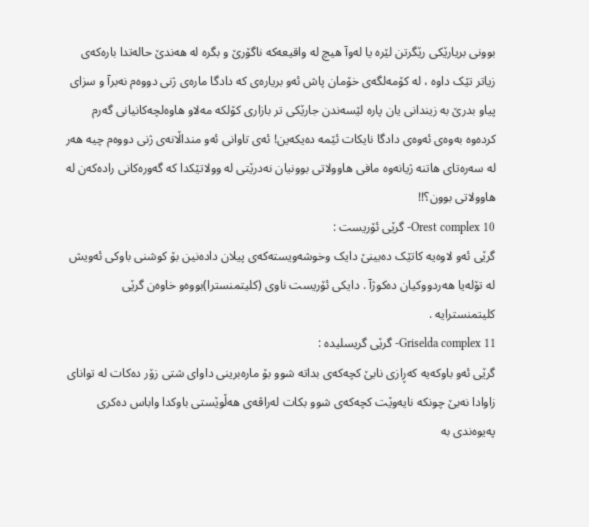بوونی بریارێکی رێگرتن لێرە یا لەوآ هیچ لە واقیعەکە ناگۆرێ و بگرە لە هەندێ حالەتدا بارەکەی زیاتر تێک داوە ، لە کۆمەلگەی خۆمان پاش ئەو بریارەی کە دادگا مارەی ژنی دووەم نەبرآ و سزای پیاو بدرێ بە زیندانی یان پارە لێسەندن جارێکی تر بازاری کۆلکە مەلاو هاوەلچەکانیانی گەرم کردەوە بەوەی ئەوەی دادگا نایکات ئێمە دەیکەین! ئەی تاوانی ئەو منداڵانەی ژنی دووەم چیە هەر لە سەرەتای هاتنە ژیانەوە مافی هاوولاتی بوونیان نەدرێتی لە وولاتێکدا کە گەورەکانی رادەکەن لە هاوولاتی بوون؟!!
Orest complex 10- گرێی ئۆریست :
گرێی ئەو لاوەیە کاتێک دەبینێ دایک وخوشەویستەکەی پیلان دادەنین بۆ کوشنی باوکی ئەویش لە تۆلەیا هەردووکیان دەکوژآ . دایکی ئۆریست ناوی (کلیتمنسترا)بووەو خاوەن گرێی کلیتمنسترایە .
Griselda complex 11- گرێی گریسلیدە :
گرێی ئەو باوکەیە کەڕازی نابێ کچەکەی بداتە شوو بۆ مارەبرینی داوای شتی زۆر دەکات لە توانای زاوادا نەبێ چونکە نایەوێت کچەکەی شوو بکات لەراڤەی هەڵوێستی باوکدا واباس دەکرى پەیوەندی بە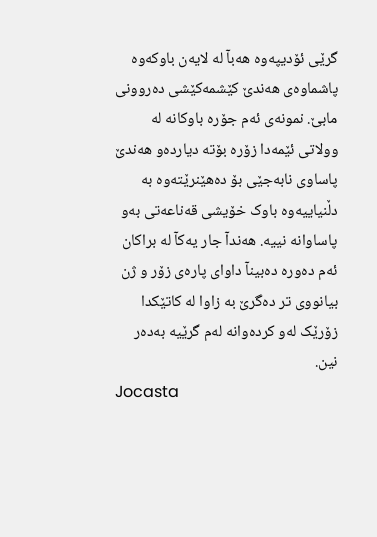گرێی ئۆدیپەوە هەبآ لە لایەن باوکەوە پاشماوەی هەندێ کێشمەکێشی دەروونی مابێ. نمونەی ئەم جۆرە باوکانە لە وولاتی ئێمەدا زۆرە بۆتە دیاردەو هەندێ پاساوی نابەجێی بۆ دەهێنرێتەوە بە دڵنیاییەوە باوک خۆیشی قەناعەتی بەو پاساوانە نییە. هەندآ جار یەکآ لە براکان ئەم دەورە دەبینآ داوای پارەی زۆر و ژن بیانووی تر دەگرێ بە زاوا لە کاتێکدا زۆرێک لەو کردەوانە لەم گرێیە بەدەر نین.
Jocasta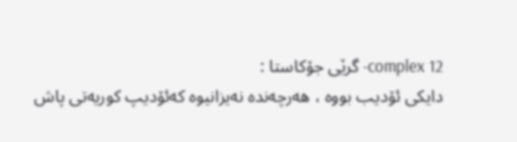complex 12- گرێی جۆکاستا :
دایکی ئۆدیب بووە ، هەرچەندە نەیزانیوە کەئۆدیپ کوریەتی پاش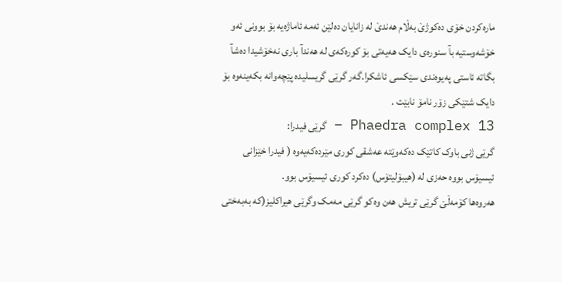مارەکردن خۆی دەکوژێ بەڵام هەندێ لە زانایان دەلێن ئەمە ئاماژەیە بۆ بوونی ئەو خۆشەوستیە بآ سنورەی دایک هەیەتی بۆ کورەکەی لە هەندآ باری نەخۆشیدا دەشآ بگاتە ئاستی پەیوەندی سێکسی ئاشکرا.گەر گرێی گریسلیدە پێچەوانە بکەینەوە بۆ دایک شتێکی زۆر نامۆ نابێت .
Phaedra complex 13 – گرێی فیدرا:
گرێی ژنی باوک کاتێک دەکەوێتە عەشقی کوری مێردەکەیەوە ( فیدرا خێزانی ئیسیۆس بووە حەزی لە (هیبۆلیتۆس) دەکرد کوری ئیسیۆس بوو.
هەروەها کۆمەڵێ گرێی تریش هەن وەکو گرێی مەمک وگرێی هیراکلیز(کە بەبەختی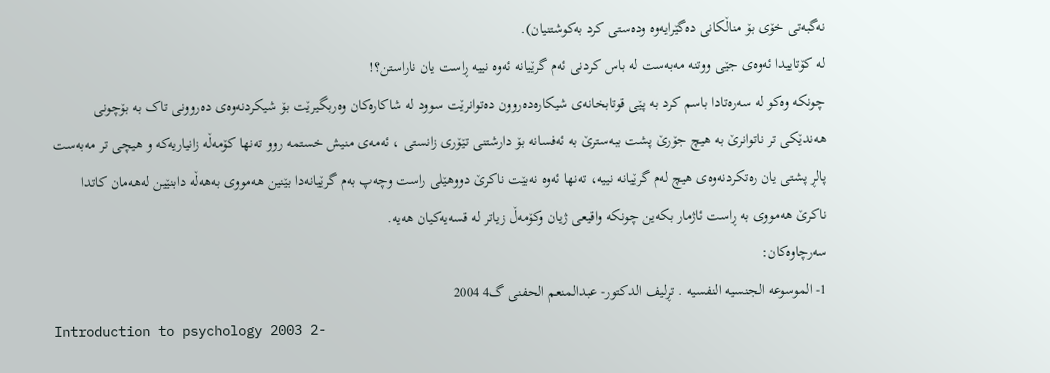نەگبەتی خۆی بۆ مناڵکانی دەگێرایەوە ودەستی کرد بەکوشتنیان).
لە کۆتاییدا ئەوەی جێی ووتنە مەبەست لە باس کردنی ئەم گرێیانە ئەوە نییە ڕاست یان ناراستن؟!
چونکە وەکو لە سەرەتادا باسم کرد بە پێی قوتابخانەی شیکارەدەروون دەتوانرێت سوود لە شاکارەکان وەربگیرێت بۆ شیکردنەوەی دەروونی تاک بە بۆچونی هەندێکی تر ناتوانرێ بە هیچ جۆرێ پشت ببەسترێ بە ئەفسانە بۆ دارشتنی تێۆری زانستی ، ئەمەی منیش خستمە روو تەنها کۆمەڵە زانیاریەکە و هیچی تر مەبەست پالڕ پشتی یان رەتکردنەوەی هیچ لەم گرێیانە نییە، تەنها ئەوە نەبێت ناکرێ دووهێلی راست وچەپ بەم گرێیانەدا بێنین هەمووی بەهەڵە دابنێین لەهەمان کاتدا ناکرێ هەمووی بە ڕاست ئاژمار بکەین چونکە واقیعی ژیان وکۆمەڵ زیاتر لە قسەیەکیان هەیە.
سەرچاوەکان:
1- الموسوعە الجنسیە النفسیە . تڕلیف الدکتور- عبدالمنعم الحفنی گ4 2004
Introduction to psychology 2003 2-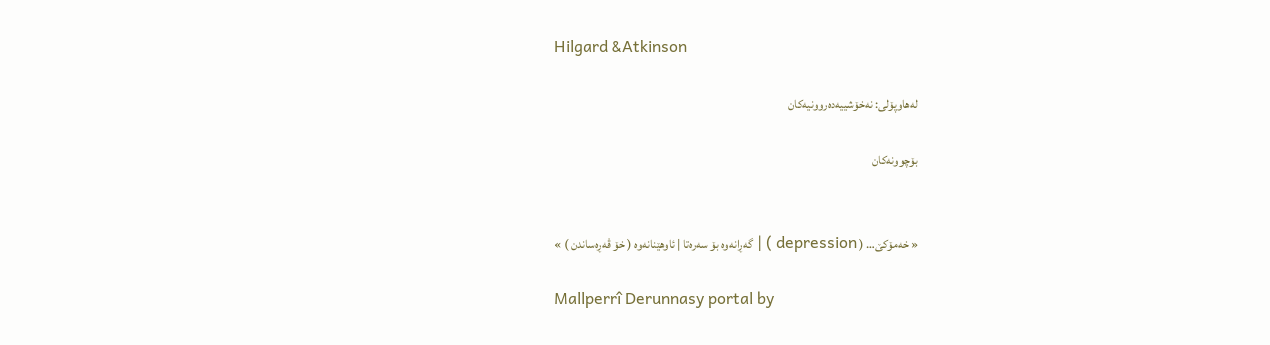Hilgard &Atkinson

لەهاوپۆلی: نه‌خۆشییه‌ده‌روونیه‌كان

بۆچوونەکان


« خه‌مۆکێ… ( depression ) | گەڕانەوە بۆ سەرەتا | ئاوهێنانه‌وه‌ ( خۆ ڤه‌ڕه‌ساندن ) »

Mallperrî Derunnasy portal by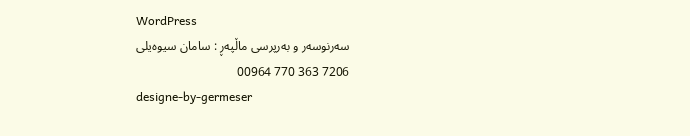WordPress
سەرنوسەر و بەرپرسی ماڵپەڕ : سامان سیوەیلی
7206 363 770 00964
designe-by-germeser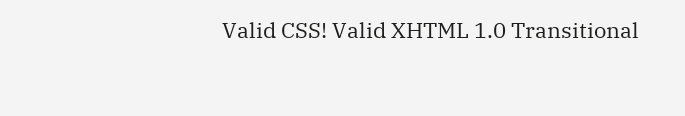Valid CSS! Valid XHTML 1.0 Transitional